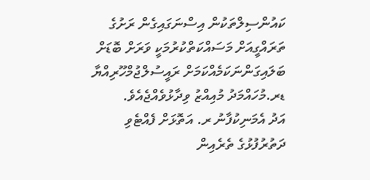ކައުންސިލްތަކުން އިސްނަގައިގެން ރަށުގެ ތަރައްގީއަށް މަސައްކަތްކުރުމަކީ ވަރަށް ބޮޑަށް ބަލައިގަންނަކަމެއްކަމަށް ރައީސުލްޖުމްހޫރިއްޔާ ޑރ.މުހައްމަދު މުއިއްޒު ވިދާޅުވެއްޖެއެވެ.
އަދު އެމަނިކުފާނު ރ. އަތޮޅަށް ފެއްޓެވި ދަތުރުފުޅުގެ ތެރެއިން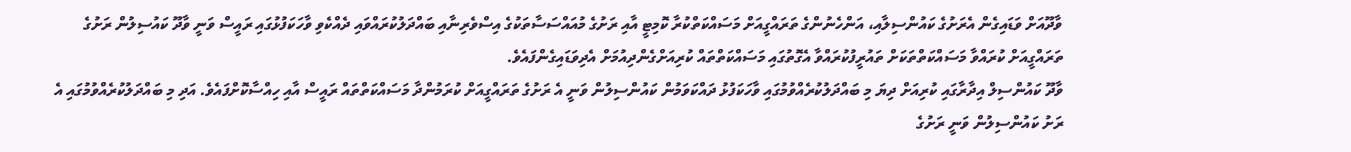ވާދޫއަށް ވަޑައިގެން އެރަށުގެ ކައުންސިލާއި، އަންހެނުންގެ ތަރައްގީއަށް މަސައްކަތްކުރާ ކޮމިޓީ އާއި ރަށުގެ މުއައްސަސާތަކުގެ އިސްވެރިނާއި ބައްދަލުކުރައްވައި ދެއްކެވި ވާހަކަފުޅުގައި ރައީސް ވަނީ ވާދޫ ކައުސިލުން ރަށުގެ ތަރައްގީއަށް ކުރައްވާ މަސައްކަތްތަކަށް ތައުރީފުކުރައްވާ އެގޮތުގައި މަސައްކަތްތައް ކުރިއަށްގެންދިއުމަށް އެދިވަޑައިގެންފައެވެ.
ވާދޫ ކައުންސިލް އިދާރާގައި ކުރިއަށް ދިޔަ މި ބައްދަލުކުރެއްވުމުގައި ވާހަކަފުޅު ދައްކަވަމުން ކައުންސިލުން ވަނީ އެ ރަށުގެ ތަރައްގީއަށް ކުރަމުންދާ މަސައްކަތްތައް ރައީސް އާއި ހިއްސާކޮށްފައެވެ. އަދި މި ބައްދަލުކުރެއްވުމުގައި އެ ރަށު ކައުންސިލުން ވަނީ ރަށުގެ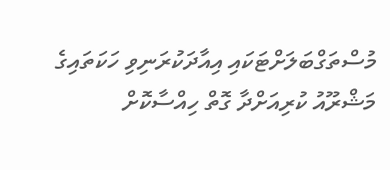މުސްތަގްބަލަށްޓަކައި އިއާދަކުރަނިވި ހަކަތައިގެ މަޝްރޫއު ކުރިއަށްދާ ގޮތް ހިއްސާކޮށް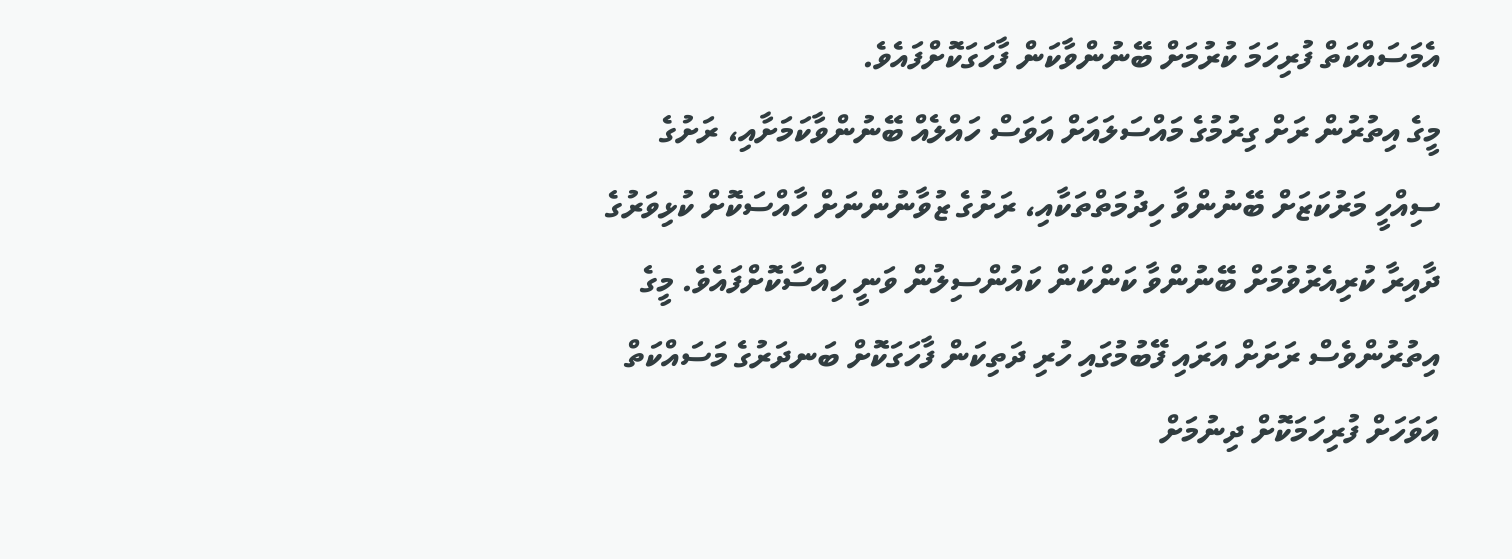އެމަސައްކަތް ފުރިހަމަ ކުރުމަށް ބޭނުންވާކަން ފާހަގަކޮށްފައެވެ.
މީގެ އިތުރުން ރަށް ގިރުމުގެ މައްސަލައަށް އަވަސް ހައްލެއް ބޭނުންވާކަމަށާއި، ރަށުގެ ސިއްހީ މަރުކަޒަށް ބޭނުންވާ ހިދުމަތްތަކާއި، ރަށުގެ ޒުވާނުންނަށް ހާއްސަކޮށް ކުޅިވަރުގެ ދާއިރާ ކުރިއެރުވުމަށް ބޭނުންވާ ކަންކަން ކައުންސިލުން ވަނީ ހިއްސާކޮށްފައެވެ. މީގެ އިތުރުންވެސް ރަށަށް އަރައި ފޭބުމުގައި ހުރި ދަތިކަން ފާހަގަކޮށް ބަނދަރުގެ މަސައްކަތް އަވަހަށް ފުރިހަމަކޮށް ދިނުމަށް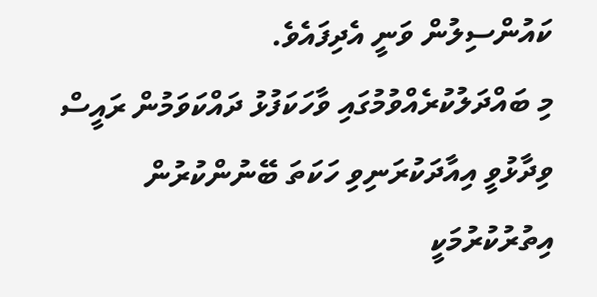ކައުންސިލުން ވަނީ އެދިފައެވެ.
މި ބައްދަލުކުރެއްވުމުގައި ވާހަކަފުޅު ދައްކަވަމުން ރައީސް ވިދާޅުވީ އިއާދަކުރަނިވި ހަކަތަ ބޭނުންކުރުން އިތުރުކުރުމަކީ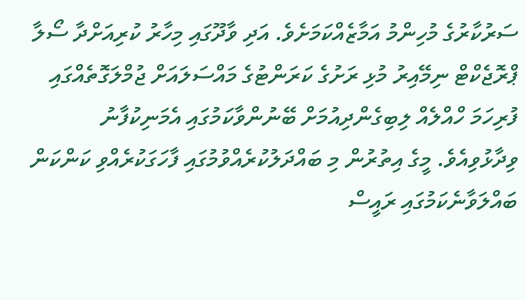ސަރުކާރުގެ މުހިންމު އަމާޒެއްކަމަށެވެ. އަދި ވާދޫގައި މިހާރު ކުރިއަށްދާ ސޯލާ ޕްރޮޖެކްޓް ނިމޭއިރު މުޅި ރަށުގެ ކަރަންޓުގެ މައްސަލައަށް ޖުމްލަގޮތެއްގައި ފުރިހަމަ ހްއްލެއް ލިބިގެންދިއުމަށް ބޭނުންވާކަމުގައި އެމަނިކުފާނު ވިދާޅުވިއެވެ. މީގެ އިތުރުން މި ބައްދަލުކުރެއްވުމުގައި ފާހަގަކުރެއްވި ކަންކަން ބައްލަވާނެކަމުގައި ރައީސް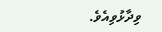ވިދާޅުވިއެވެ.